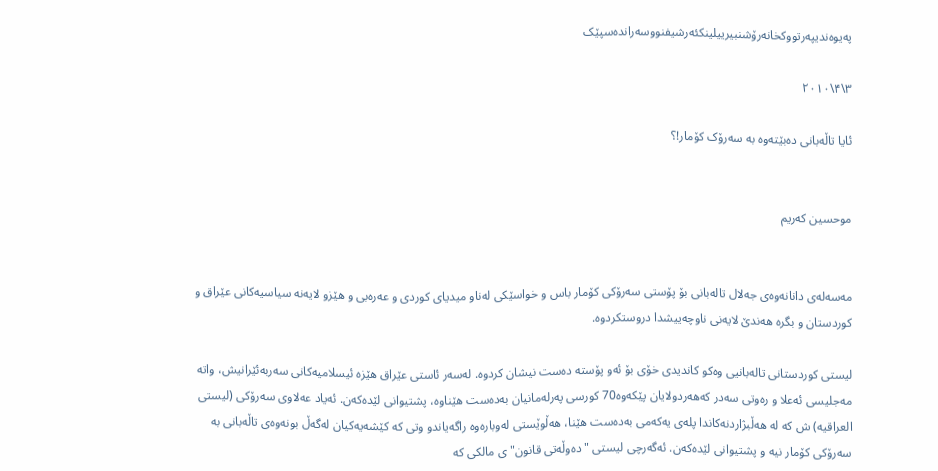په‌یوه‌ندیپه‌رتووکخانه‌رۆشنبیرییلینکئه‌رشیفنووسه‌رانده‌سپێک

٣\۴\٢٠١٠

ئایا تاڵه‌بانی ده‌بێته‌وه‌ به‌ سه‌رۆک کۆمار!؟


موحسین که‌ریم


مه‌سه‌له‌ی دانانه‌وه‌ی جه‌لال تاله‌بانی بۆ پۆستی سه‌رۆکی کۆمار باس و خواسێکی له‌ناو میدیای کوردی و عه‌ره‌بی و هێزو لایه‌نه‌ سیاسیه‌کانی عێراق و کوردستان و بگره‌ هه‌ندێ لایه‌نی ناوچه‌ییشدا دروستکردوه‌.

لیستی کوردستانی تاله‌بانیی وه‌کو کاندیدی خۆی بۆ ئه‌و پۆسته‌ ده‌ست نیشان کردوه‌. له‌سه‌ر ئاستی عێراق هێزه‌ ئیسلامیه‌کانی سه‌ربه‌ئێرانیش، واته‌ مه‌جلیسی ئه‌علا و ره‌وتی سه‌در که‌هه‌ردولایان پێکه‌وه‌70 کورسی په‌رله‌مانیان به‌ده‌ست هێناوه‌، پشتیوانی لێده‌که‌ن. ئه‌یاد عه‌لاوی سه‌رۆکی (لیستی العراقیە) ش که‌ له‌ هه‌ڵبژاردنه‌کاندا پله‌ی یه‌که‌می به‌ده‌ست هێنا، هه‌ڵوێستی له‌وباره‌وه‌ راگه‌یاندو وتی که‌ کێشه‌یه‌کیان له‌گه‌ڵ بونه‌وه‌ی تاڵه‌بانی به‌ سه‌رۆکی کۆمار نیه‌ و پشتیوانی لێده‌که‌ن. ئه‌گه‌رچی لیستی "ده‌وڵه‌تی قانون"ی مالکی که‌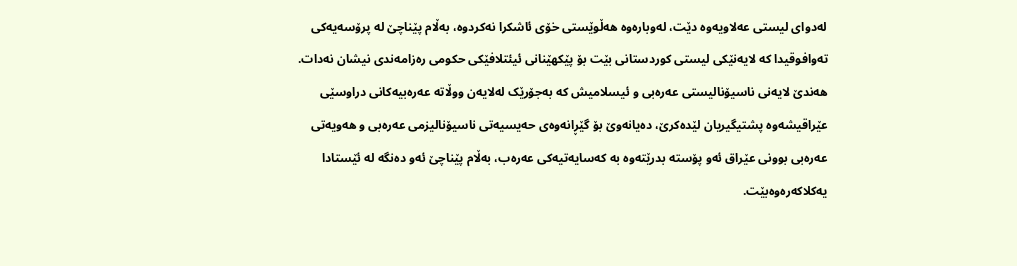له‌دوای لیستی عه‌لاویه‌وه‌ دێت، له‌وباره‌وه‌ هه‌ڵوێستی خۆی ئاشکرا نه‌کردوه‌، به‌ڵام پێناچێ له‌ پرۆسه‌یه‌کی ته‌وافوقیدا که‌ لایه‌نێکی لیستی کوردستانی بێت بۆ پێکهێنانی ئیئتلافێکی حکومی ره‌زامه‌ندی نیشان نه‌دات. هه‌ندێ لایه‌نی ناسیۆنالیستی عه‌ره‌بی و ئیسلامیش که‌ به‌جۆرێک له‌لایه‌ن ووڵاته‌ عه‌ره‌بیه‌کانی دراوسێی عێراقیشه‌‌وه‌ پشتیگیریان لێده‌کرێ، ده‌یانه‌وێ بۆ گێڕانه‌وه‌ی حه‌یسیه‌تی ناسیۆنالیزمی عه‌ره‌بی و هه‌ویه‌تی عه‌ره‌بی بوونی عێراق ئه‌و پۆسته‌ بدرێته‌وه‌ به‌ که‌سایه‌تیه‌کی عه‌ره‌ب، به‌ڵام پێناچێ ئه‌و ده‌نگه‌ له‌ ئێستادا یه‌کلاکه‌ره‌وه‌بێت.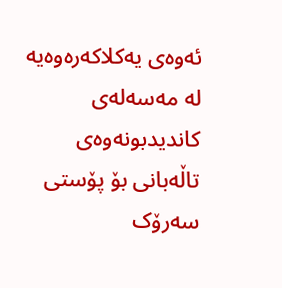ئه‌وه‌ی یه‌کلاکه‌ره‌وه‌یه‌ له‌ مه‌سه‌له‌ی کاندیدبونه‌وه‌ی تاڵه‌بانی بۆ پۆستی سه‌رۆک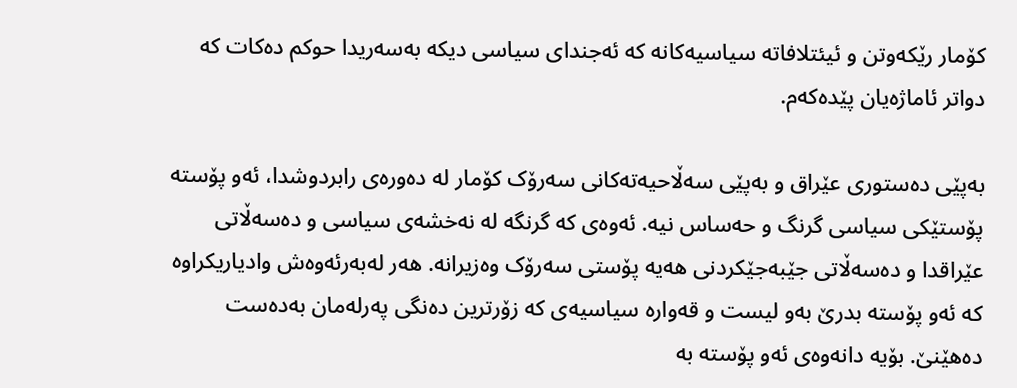کۆمار رێکه‌وتن و ئیئتلافاته‌ سیاسیه‌کانه‌ که‌ ئه‌جندای سیاسی دیکه به‌سه‌ریدا حوکم ده‌کات که‌ دواتر ئاماژه‌یان پێده‌که‌م.

به‌پێی ده‌ستوری عێراق و به‌پێی سه‌ڵاحیه‌ته‌کانی سه‌رۆک کۆمار له‌ ده‌وره‌ی رابردوشدا، ئه‌و پۆسته‌ پۆستێکی سیاسی گرنگ و حه‌ساس نیه‌. ئه‌وه‌ی که‌ گرنگه‌ له‌ نه‌خشه‌ی سیاسی و ده‌سه‌ڵاتی عێراقدا و ده‌سه‌ڵاتی جێبه‌جێکردنی هه‌یه‌ پۆستی سه‌رۆک وه‌زیرانه‌. هه‌ر له‌به‌رئه‌وه‌ش وادیاریکراوه‌ که‌ ئه‌و پۆسته‌ بدرێ به‌و لیست و قه‌واره‌ سیاسیه‌ی که‌ زۆرترین ده‌نگی په‌رله‌مان به‌ده‌ست ده‌هێنێ‌. بۆیه‌‌ دانه‌وه‌ی ئه‌و پۆسته‌ به‌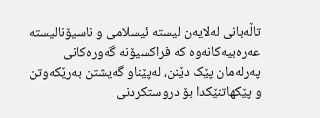تاڵه‌بانی له‌لایه‌ن لیسته‌ ئیسلامی و ناسیۆنالیسته‌ عه‌ره‌بیه‌کانه‌وه‌ که‌ فراکسیۆنه‌ گه‌وره‌کانی په‌رله‌مان پێک دێنن، له‌پێناو گه‌یشتن به‌رێکه‌وتن و پێکهاتنێکدا بۆ دروستکردنی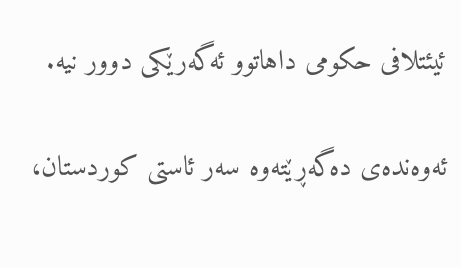ئیئتلافی حکومی داهاتوو ئه‌گه‌رێکی دوور نیه‌.

ئه‌وه‌نده‌ی ده‌گه‌ڕێته‌وه‌ سه‌ر‌ ئاستی کوردستان،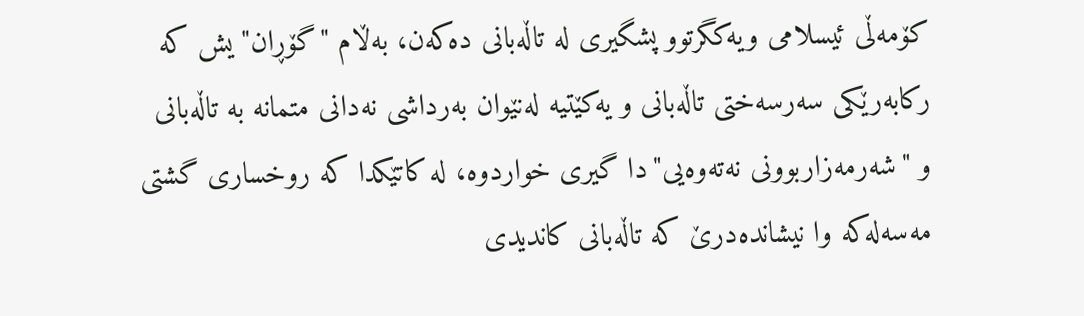کۆمه‌ڵی ئیسلامی ویه‌کگرتوو پشگیری له‌ تاڵه‌بانی ده‌که‌ن، به‌ڵام "گۆڕان"یش که‌ رکابه‌رێکی سه‌رسه‌ختی تاڵه‌بانی و یه‌کێتیه‌ له‌نێوان به‌رداشی نه‌دانی متمانه‌ به‌ تاڵه‌بانی و "شه‌رمه‌زاربوونی نه‌ته‌وه‌یی"دا گیری خواردوه‌، له‌ کاتێکدا که‌ روخساری گشتی مه‌سه‌له‌که‌ وا نیشانده‌درێ که‌ تاڵه‌بانی کاندیدی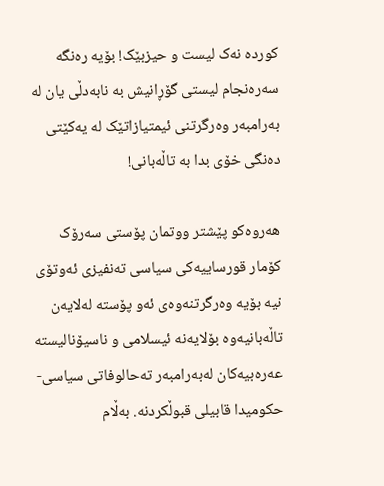کورده‌ نه‌ک لیست و حیزبێک! بۆیه‌ ره‌نگه سه‌ره‌نجام لیستی گۆڕانیش به‌ نابه‌دڵی یان له‌ به‌رامبه‌ر وه‌رگرتنی ئیمتیازاتێک له‌ یه‌کێتی ده‌نگی خۆی بدا به‌ تاڵه‌بانی!

هه‌روه‌کو پێشتر ووتمان پۆستی سه‌رۆک کۆمار قورساییه‌کی سیاسی ته‌نفیزی ئه‌وتۆی نیه‌ بۆیه‌ وه‌رگرتنه‌وه‌ی ئه‌و پۆسته‌ له‌لایه‌ن تاڵه‌بانیه‌وه‌ بۆ‌لایه‌نه‌ ئیسلامی و ناسیۆنالیسته‌ عه‌ره‌بیه‌کان له‌به‌رامبه‌ر ته‌حالوفاتی‌ سیاسی-حکومیدا قابیلی قبوڵکردنه‌. به‌ڵام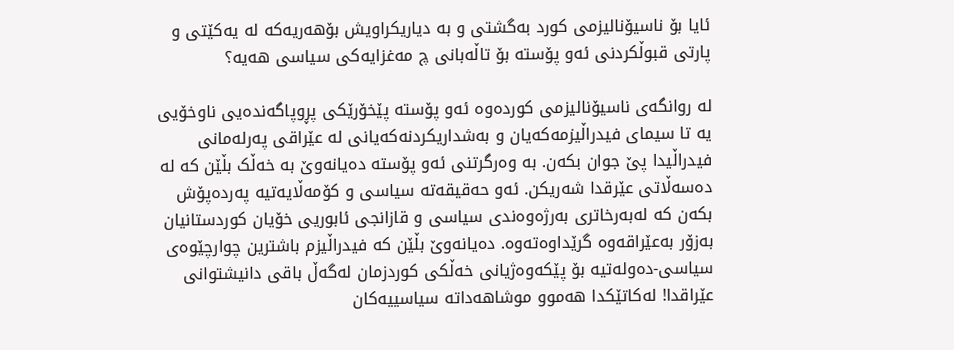ئایا بۆ ناسیۆنالیزمی کورد به‌گشتی و به‌ دیاریکراویش بۆهه‌ریه‌که‌ له‌ یه‌کێتی و پارتی قبوڵکردنی ئه‌و پۆسته‌ بۆ تاڵه‌بانی چ مه‌غزایه‌کی سیاسی هه‌یه‌؟

له‌ روانگه‌ی ناسیۆنالیزمی کورده‌وه‌ ئه‌و پۆسته‌ پێخۆرێکی پڕوپاگه‌نده‌یی ناوخۆیی یه‌ تا سیمای فیدراڵیزمه‌که‌یان و به‌شداریکردنه‌که‌یانی له‌ عێراقی په‌رله‌مانی فیدراڵیدا پێ جوان بکه‌ن. به‌ وه‌رگرتنی ئه‌و پۆسته‌ ده‌یانه‌وێ به‌ خه‌ڵک بڵێن که‌ له‌ ده‌سه‌ڵاتی عێرقدا شه‌ریکن. ئه‌و حه‌قیقه‌ته‌ سیاسی و کۆمه‌ڵایه‌تیه‌ په‌رده‌پۆش بکه‌ن که‌ له‌به‌رخاتری به‌رژه‌وه‌ندی سیاسی و قازانجی ئابوریی خۆیان کوردستانیان به‌زۆر به‌عێراقه‌وه‌ گرێداوه‌ته‌وه‌. ده‌یانه‌وێ بڵێن که‌ فیدراڵیزم باشترین چوارچێوه‌ی سیاسی-ده‌وله‌تیه‌ بۆ پێکه‌وه‌ژیانی خه‌ڵکی کوردزمان له‌گه‌ڵ باقی دانیشتوانی عێراقدا! له‌کاتێکدا هه‌موو موشاهه‌داته‌ سیاسییه‌کان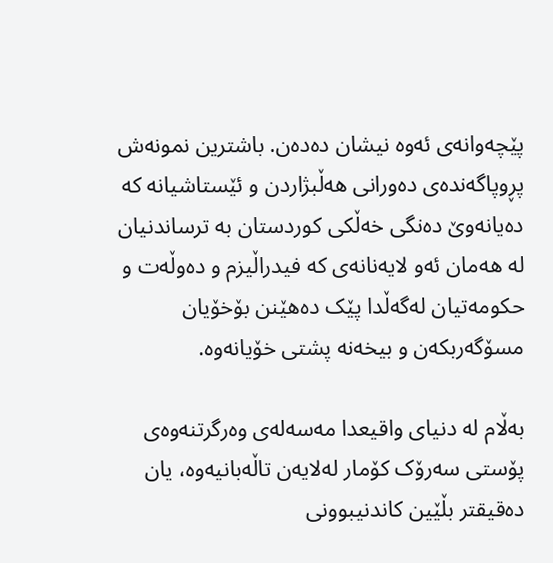پێچه‌وانه‌ی ئه‌وه‌ نیشان ده‌ده‌ن. باشترین نمونه‌ش پڕوپاگه‌نده‌ی ده‌ورانی هه‌ڵبژاردن و ئێستاشیانه‌ که‌ ده‌یانه‌وێ ده‌نگی خه‌ڵکی کوردستان به‌ ترساندنیان له‌ هه‌مان ئه‌و لایه‌نانه‌ی که‌ فیدراڵیزم و ده‌وڵه‌ت و حکومه‌تیان له‌گه‌ڵدا پێک ده‌هێنن بۆخۆیان مسۆگه‌ربکه‌ن و بیخه‌نه‌ پشتی خۆیانه‌وه‌.

به‌ڵام له‌ دنیای واقیعدا مه‌سه‌له‌ی وه‌رگرتنه‌وه‌ی پۆستی سه‌رۆک کۆمار له‌لایه‌ن تاڵه‌بانیه‌وه‌، یان ده‌قیقتر بڵێین کاندنیبوونی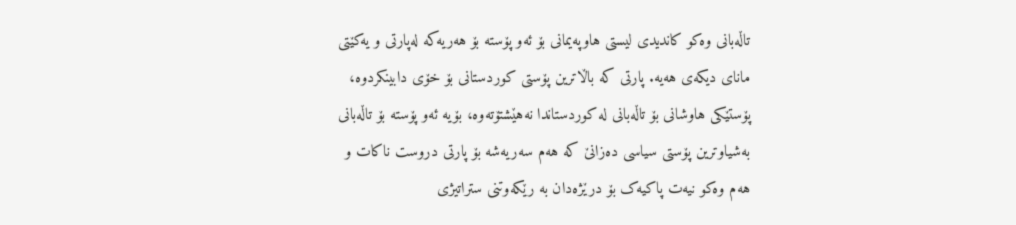تاڵه‌بانی وه‌کو کاندیدی لیستی هاوپه‌یمانی بۆ ئه‌و پۆسته ‌بۆ هه‌ریه‌که‌ له‌پارتی و یه‌کێتی مانای دیکه‌ی هه‌یه‌. پارتی‌ که‌ باڵاترین پۆستی کوردستانی بۆ خۆی دابینکردوه‌، پۆستێکی هاوشانی بۆ تاڵه‌بانی له‌ کوردستاندا نه‌هێشتۆته‌وه‌، بۆیه‌ ئه‌و پۆسته‌ بۆ تاڵه‌بانی به‌شیاوترین پۆستی سیاسی ده‌زانێ‌ که‌ هه‌م سه‌ریه‌شه‌ بۆ پارتی دروست ناکات و هه‌م وه‌کو نیه‌ت پاکیه‌ک بۆ درێژه‌دان به‌ رێکه‌وتنی ستراتیژی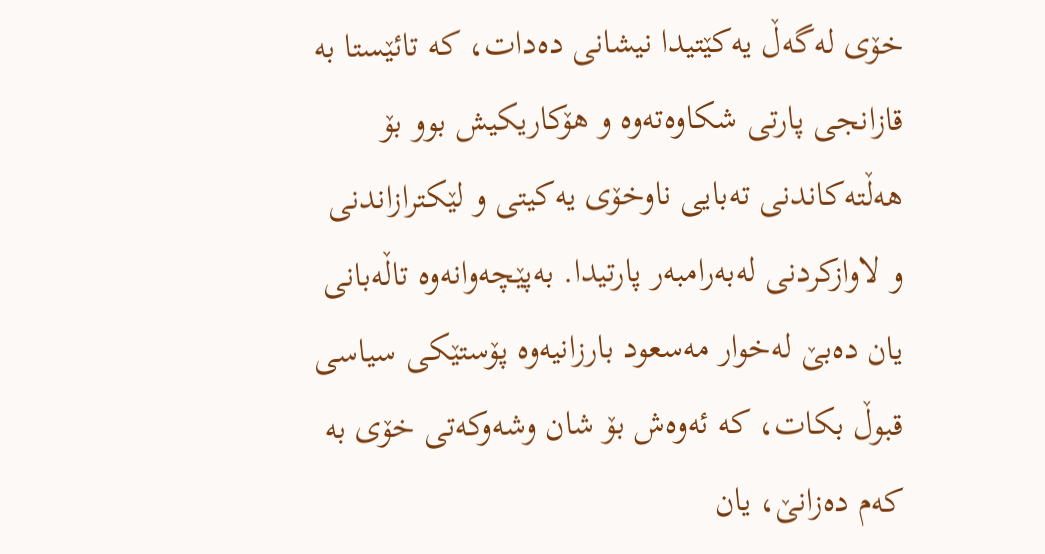خۆی له‌گه‌ڵ یه‌کێتیدا نیشانی ده‌دات، که‌ تائێستا به‌ قازانجی پارتی شکاوه‌ته‌وه و هۆکاریکیش بوو بۆ هه‌ڵته‌کاندنی ته‌بایی ناوخۆی یه‌کیتی و لێکترازاندنی و لاوازکردنی له‌به‌رامبه‌ر پارتیدا‌‌. به‌پێچه‌وانه‌وه‌ تاڵه‌بانی یان ده‌بێ له‌خوار مه‌سعود بارزانیه‌وه‌ پۆستێکی سیاسی قبوڵ بکات، که‌ ئه‌وه‌ش بۆ شان وشه‌وکه‌تی خۆی به‌ که‌م ده‌زانێ، یان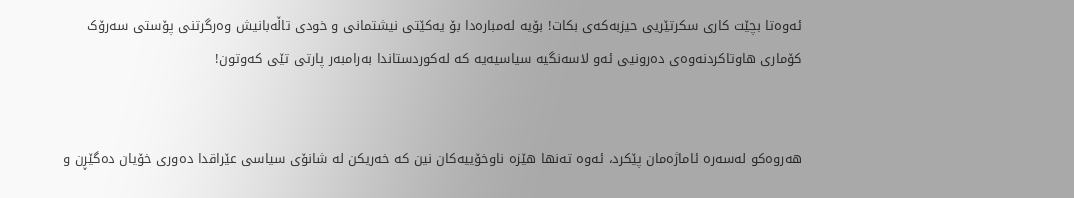ئه‌وه‌تا بچێت کاری ‌سکرتێریی حیزبه‌که‌ی بکات! بۆیه‌ له‌مباره‌دا بۆ یه‌کێتی نیشتمانی و خودی تاڵه‌بانیش وه‌رگرتنی پۆستی سه‌رۆک کۆماری هاوتاکردنه‌وه‌ی ده‌رونیی ئه‌و لاسه‌نگیه‌ سیاسیه‌یه‌ که‌ له‌کوردستاندا به‌رامبه‌ر پارتی تێی که‌وتون!


هه‌روه‌کو له‌سه‌ره‌ ئاماژه‌مان پێکرد، ئه‌وه‌ ته‌نها هێزه‌ ناوخۆییه‌کان نین که‌ خه‌ریکن له‌ شانۆی سیاسی عێراقدا ده‌وری خۆیان ده‌گێڕن و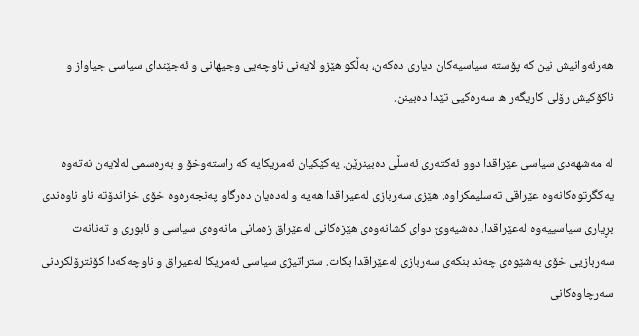هه‌رئه‌وانیش نین که‌ پۆسته‌ سیاسیه‌کان دیاری ده‌که‌ن، به‌ڵکو هێزو لایه‌نی ناوچه‌یی وجیهانی و ئه‌جێندای سیاسی جیاواز و ناکۆکیش رۆلی کاریگه‌ر ه‌ سه‌ره‌کیی تێدا ده‌بینن.

له‌ مه‌شهه‌دی سیاسی عێراقدا دوو ئه‌کته‌ری ئه‌سڵی ده‌بینرێن. یه‌کێکیان ئه‌مریکایه‌ که‌ راسته‌وخۆ و به‌ره‌سمی له‌لایه‌ن نه‌ته‌وه‌ یه‌کگرتوه‌کانه‌وه‌ عێراقی ته‌سلیمکراوه‌. هێزی سه‌ربازی له‌عیراقدا هه‌یه‌ و له‌ده‌یان ده‌رگاو په‌نجه‌ره‌وه‌ خۆی خزاندۆته‌ ناو ناوه‌ندی بڕیاری سیاسییه‌وه‌ له‌عێراقدا. ده‌شیه‌وێ دوای کشانه‌وه‌ی هێزه‌کانی له‌عێراق زه‌مانی مانه‌وه‌ی سیاسی و ئابوری و ته‌نانه‌ت سه‌ربازیی خۆی به‌شێوه‌ی چه‌ند بنکه‌ی سه‌ربازی له‌عێراقدا بکات. ستراتیژی سیاسی ئه‌مریکا له‌عیراق و ناوچه‌که‌دا کۆنترۆلکردنی سه‌رچاوه‌کانی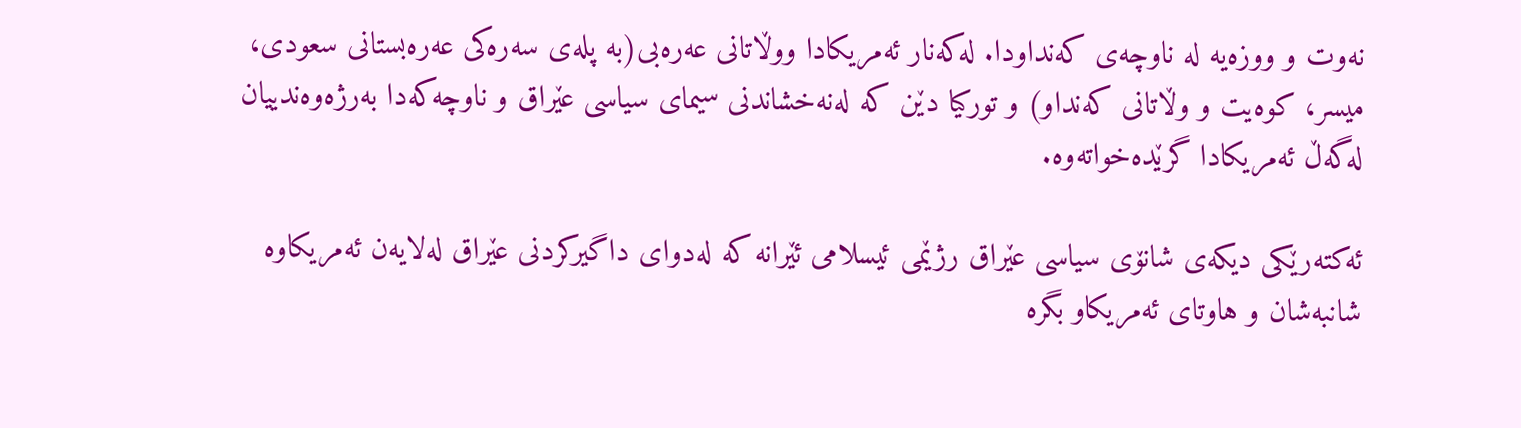نه‌وت و ووزه‌یه‌ له‌ ناوچه‌ی که‌نداودا. له‌که‌نار ئه‌مریکادا ووڵاتانی عه‌ره‌بی(به‌ پله‌ی سه‌ره‌کی عه‌ره‌بستانی سعودی، میسر، کوه‌یت و وڵاتانی که‌نداو) و تورکیا دێن که‌ له‌نه‌خشاندنی سیمای سیاسی عێراق و ناوچه‌که‌دا به‌رژه‌وه‌ندییان له‌گه‌ڵ ئه‌مریکادا گرێده‌خواته‌وه‌.

ئه‌کته‌رێکی دیکه‌ی شانۆی سیاسی عێراق رژێمی ئیسلامی ئێرانه‌ که‌ له‌دوای داگیرکردنی عێراق‌ له‌لایه‌ن ئه‌مریکاوه شانبه‌شان و هاوتای ئه‌مریکاو بگره‌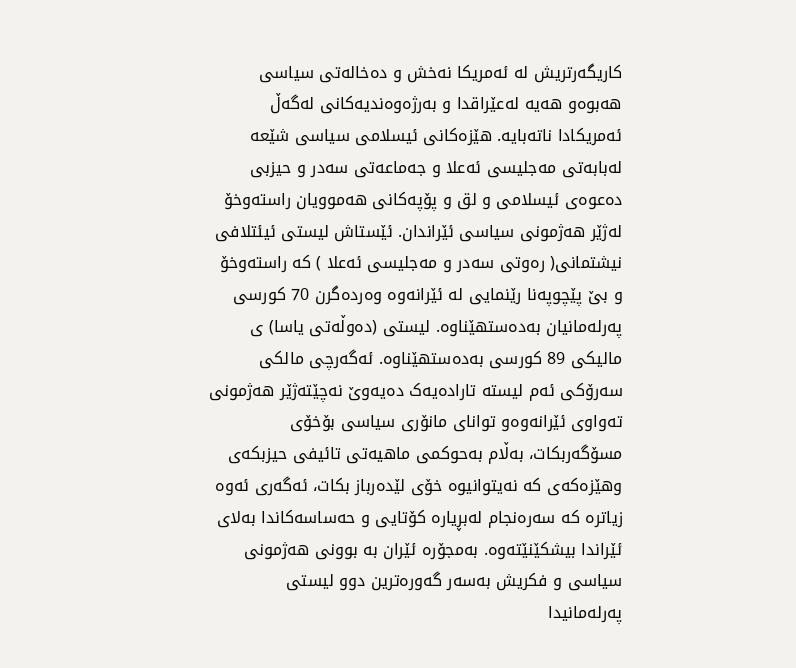کاریگه‌رتریش له‌ ئه‌مریکا نه‌خش و ده‌خاله‌تی سیاسی هه‌بوه‌و هه‌یه‌ له‌عێراقدا و به‌رژه‌وه‌ندیه‌کانی له‌گه‌ڵ ئه‌مریکادا ناته‌بایه‌. هێزه‌کانی ئیسلامی سیاسی شێعه‌ له‌بابه‌تی مه‌جلیسی ئه‌علا و جه‌ماعه‌تی سه‌در و حیزبی ده‌عوه‌ی ئیسلامی و لق و پۆپه‌کانی هه‌موویان راسته‌وخۆ له‌ژێر هه‌ژمونی سیاسی ئێراندان. ئێستاش لیستی ئیئتلافی نیشتمانی( ره‌وتی سه‌در و مه‌جلیسی ئه‌علا ) که‌ راسته‌وخۆ و بێ پێچوپه‌نا رێنمایی له‌ ئێرانه‌وه‌ وه‌رده‌گرن 70 کورسی په‌رله‌مانیان به‌ده‌ستهێناوه‌. لیستی (ده‌وڵه‌تی یاسا) ی مالیکی 89 کورسی به‌ده‌ستهێناوه. ئه‌گه‌رچی مالکی سه‌رۆکی ئه‌م لیسته‌ تاراده‌یه‌ک ده‌یه‌وێ نه‌چێته‌ژێر هه‌ژمونی ته‌واوی ئێرانه‌وه‌و توانای مانۆری سیاسی بۆخۆی مسۆگه‌ربکات، به‌ڵام به‌حوکمی ماهیه‌تی تائیفی حیزبکه‌ی وهێزه‌که‌ی که‌ نه‌یتوانیوه‌ خۆی لێده‌رباز بکات، ئه‌گه‌ری ئه‌وه‌ زیاتره‌ که‌ سه‌ره‌‌نجام له‌بڕیاره‌ کۆتایی و حه‌ساسه‌کاندا به‌لای ئێراندا ‌بیشکێنێته‌وه‌. به‌مجۆره‌ ئێران به‌ بوونی هه‌ژمونی سیاسی و فکریش به‌سه‌ر گه‌وره‌ترین دوو لیستی په‌رله‌مانیدا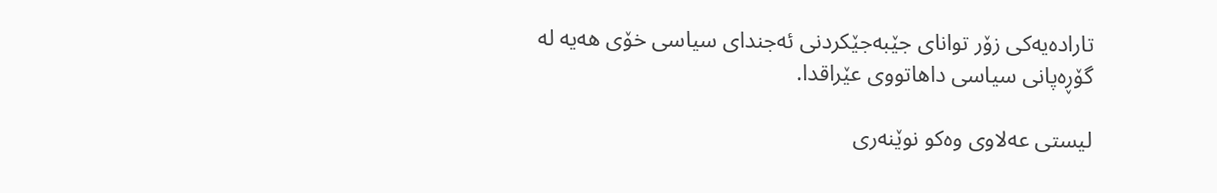تاراده‌یه‌کی زۆر توانای جێبه‌جێکردنی ئه‌جندای سیاسی خۆی هه‌یه له‌ گۆڕه‌پانی سیاسی داهاتووی عێراقدا.

لیستی عه‌لاوی وه‌کو نوێنه‌ری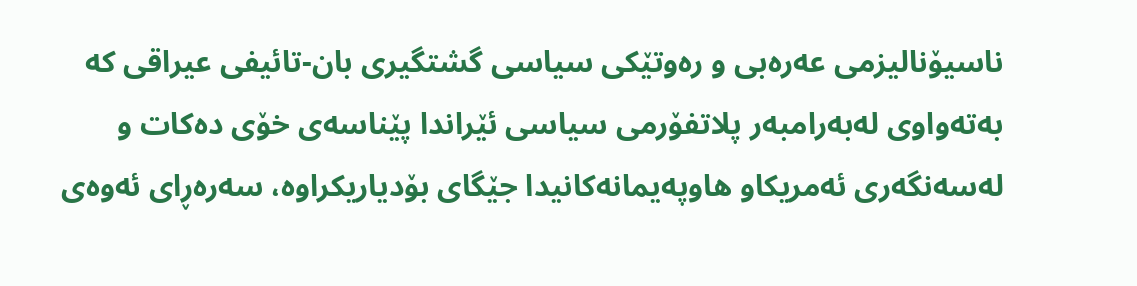ناسیۆنالیزمی عه‌ره‌بی و ره‌وتێکی سیاسی گشتگیری بان-تائیفی عیراقی که‌ به‌ته‌واوی له‌به‌رامبه‌ر پلاتفۆرمی سیاسی ئێراندا پێناسه‌ی خۆی ده‌کات و له‌سه‌نگه‌ری ئه‌مریکاو هاوپه‌یمانه‌کانیدا جێگای بۆدیاریکراوه‌، سه‌ره‌ڕای ئه‌وه‌ی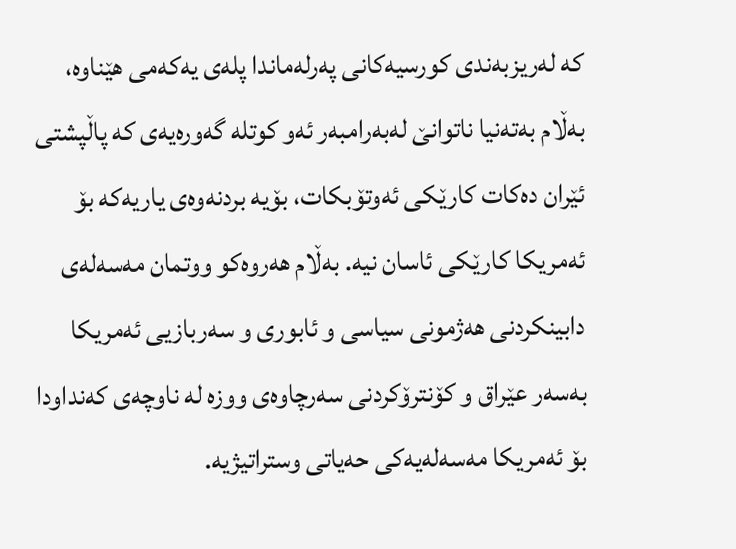که‌ له‌ریزبه‌ندی کورسیه‌کانی په‌رله‌ماندا پله‌ی یه‌که‌می هێناوه،‌ به‌ڵام به‌ته‌نیا ناتوانێ له‌به‌رامبه‌ر ئه‌و کوتله‌ گه‌وره‌یه‌ی که‌ پاڵپشتی ئێران ده‌کات کارێکی ئه‌وتۆبکات، بۆیه‌ بردنه‌وه‌ی یاریه‌که‌ بۆ ئه‌مریکا کارێکی ئاسان نیه‌. به‌ڵام هه‌روه‌کو ووتمان مه‌سه‌له‌ی دابینکردنی هه‌ژمونی سیاسی و ئابوری و سه‌ربازیی ئه‌مریکا به‌سه‌ر عێراق و کۆنترۆکردنی سه‌رچاوه‌ی ووزه‌ له‌ ناوچه‌ی که‌نداودا بۆ ئه‌مریکا مه‌سه‌له‌یه‌کی حه‌یاتی وستراتیژیه‌.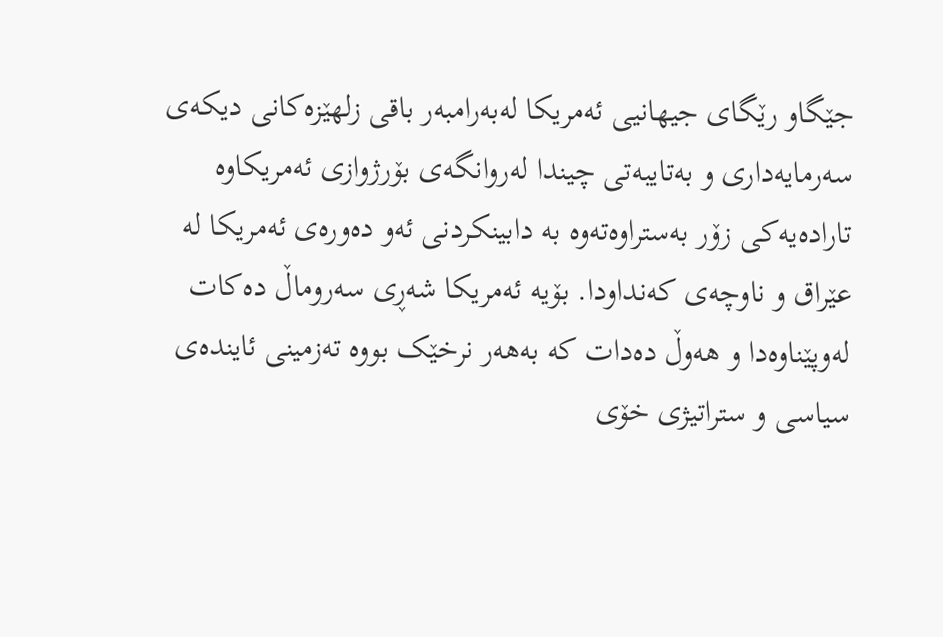جێگاو رێگای جیهانیی ئه‌مریکا له‌به‌رامبه‌ر باقی زلهێزه‌کانی دیکه‌ی سه‌رمایه‌داری و به‌تایبه‌تی چیندا له‌روانگه‌ی بۆرژوازی ئه‌مریکاوه‌ تاراده‌یه‌کی زۆر به‌ستراوه‌ته‌وه‌ به‌ دابینکردنی ئه‌و د‌ه‌وره‌ی ئه‌مریکا له‌ عێراق و ناوچه‌ی که‌نداودا. بۆیه‌ ئه‌مریکا شه‌ڕی سه‌روماڵ ده‌کات له‌وپێناوه‌دا و هه‌وڵ ده‌دات که‌ به‌هه‌ر نرخێک بووه‌ ته‌زمینی ئاینده‌ی سیاسی و ستراتیژی خۆی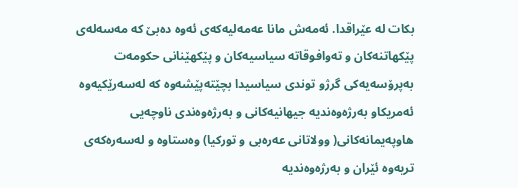بکات له‌ عێراقدا. ئه‌مه‌ش مانا عه‌مه‌لیه‌که‌ی ئه‌وه‌ ده‌بێ که‌ مه‌سه‌له‌ی پێکهاتنه‌کان و ته‌وافوقاته سیاسیه‌کان و پێکهێنانی حکومه‌ت به‌پرۆسه‌یه‌کی گرژو توندی سیاسیدا بچێته‌پێشه‌وه‌ که‌ له‌سه‌رێکیه‌وه‌ ئه‌مریکاو به‌رژه‌وه‌ندیه‌ جیهانیه‌کانی و به‌رژه‌وه‌ندی ناوچه‌یی هاوپه‌یمانه‌کانی( وولاتانی عه‌ره‌بی و تورکیا) وه‌ستاوه‌ و له‌سه‌ره‌که‌ی تریه‌وه‌ ئێران و به‌رژه‌وه‌ندیه‌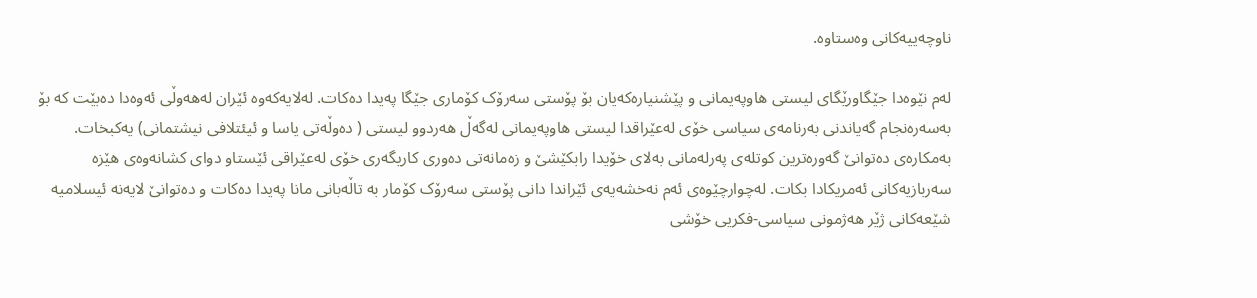ناوچه‌ییه‌کانی وه‌ستاوه‌.

له‌م نێوه‌دا جێگاورێگای لیستی هاوپه‌یمانی و پێشنیاره‌که‌یان بۆ پۆستی سه‌رۆک کۆماری جێگا په‌یدا ده‌کات. له‌لایه‌که‌وه‌ ئێران له‌هه‌وڵی ئه‌وه‌دا ده‌بێت که‌ بۆ به‌سه‌ره‌نجام گه‌یاندنی به‌رنامه‌ی سیاسی خۆی له‌عێراقدا لیستی هاوپه‌یمانی له‌گه‌ڵ هه‌ردوو لیستی ( ده‌وڵه‌تی یاسا و ئیئتلافی نیشتمانی) یه‌کبخات. به‌مکاره‌ی ده‌توانێ گه‌وره‌ترین کوتله‌ی په‌رله‌مانی به‌لای خۆیدا رابکێشێ و زه‌مانه‌تی ده‌وری کاریگه‌ری خۆی له‌عێراقی ئێستاو دوای کشانه‌وه‌ی هێزه‌ سه‌ربازیه‌کانی ئه‌مریکادا بکات. له‌چوارچێوه‌ی ئه‌م نه‌خشه‌یه‌ی ئێراندا دانی پۆستی سه‌رۆک کۆمار به‌ تاڵه‌بانی مانا په‌یدا ده‌کات و ده‌توانێ لایه‌نه‌ ئیسلامیه‌ شێعه‌کانی ژێر هه‌ژمونی سیاسی-فکریی خۆشی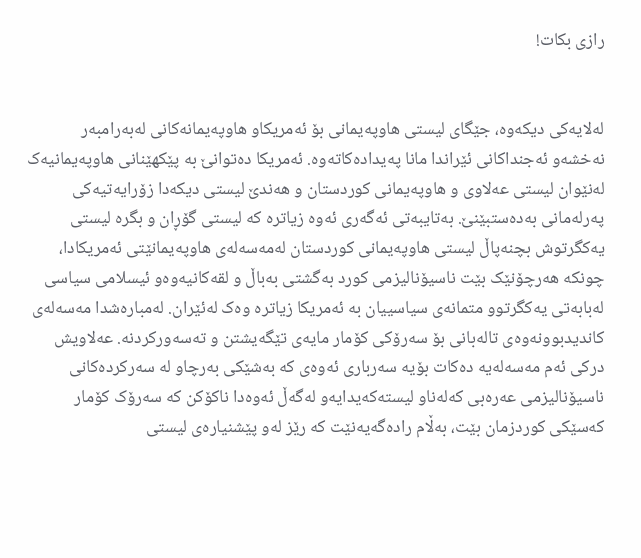رازی بکات!


له‌لایه‌کی دیکه‌وه‌، جێگای لیستی هاوپه‌یمانی بۆ ئه‌مریکاو هاوپه‌یمانه‌کانی له‌به‌رامبه‌ر نه‌خشه‌و ئه‌جنداکانی ئێراندا مانا په‌یداده‌کاته‌وه‌. ئه‌مریکا ده‌توانێ به‌ پێکهێنانی هاوپه‌یمانیه‌ک له‌نێوان لیستی عه‌لاوی و هاوپه‌یمانی کوردستان و هه‌ندێ لیستی دیکه‌دا زۆرایه‌تیه‌کی په‌رله‌مانی به‌ده‌ستبێنێ. به‌تایبه‌تی ئه‌گه‌ری ئه‌وه‌ زیاتره‌ که‌ لیستی گۆڕان و بگره‌ لیستی یه‌کگرتوش بچنه‌پاڵ لیستی هاوپه‌یمانی کوردستان له‌مه‌سه‌له‌ی هاوپه‌یمانێتی ئه‌مریکادا، چونکه‌ هه‌رچۆنێک بێت ناسیۆنالیزمی کورد به‌گشتی به‌باڵ و لقه‌کانیه‌وه‌و ئیسلامی سیاسی له‌بابه‌تی یه‌کگرتوو متمانه‌ی سیاسییان به‌ ئه‌مریکا زیاتره‌ وه‌ک له‌ئێران. له‌مباره‌شدا مه‌سه‌له‌ی کاندیدبوونه‌وه‌ی تاله‌بانی بۆ سه‌رۆکی کۆمار مایه‌ی تێگه‌یشتن و ته‌سه‌ورکردنه‌. عه‌لاویش درکی ئه‌م مه‌سه‌له‌یه‌ ده‌کات بۆیه‌ سه‌رباری ئه‌وه‌ی که‌ به‌شێکی به‌رچاو له‌ سه‌رکرده‌کانی ناسیۆنالیزمی عه‌ره‌بی که‌له‌ناو لیسته‌که‌یدایه‌و‌ له‌گه‌ڵ ئه‌وه‌دا ناکۆکن که‌ سه‌رۆک کۆمار که‌سێکی کوردزمان بێت،‌ به‌ڵام راده‌گه‌یه‌نێت که‌ رێز له‌و پێشنیاره‌ی لیستی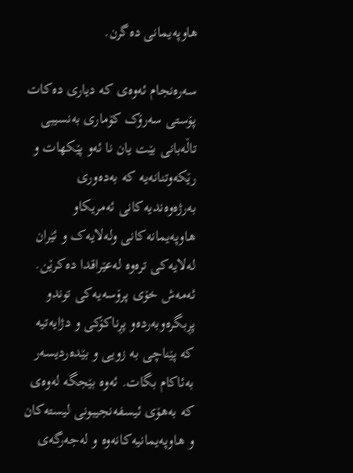هاوپه‌یمانی ده‌گرن.

سه‌ره‌نجام ئه‌وه‌ی که‌ دیاری ده‌کات پۆستی سه‌رۆک کۆماری به‌نسیبی تاڵه‌بانی بێت یان نا ئه‌و پێکهات و رێکه‌وتنانه‌یه‌‌ که‌ به‌ده‌وری به‌رژه‌وه‌ندیه‌کانی ئه‌مریکاو هاوپه‌یمانه‌کانی وله‌لایه‌ک و ئێران له‌لایه‌کی تره‌وه‌ له‌عێراقدا ده‌کرێن. ئه‌مه‌ش خۆی پرۆسه‌یه‌کی توندو پڕبگره‌وبه‌رده‌و پڕناکۆکی و دژایه‌تیه‌ که‌ پێناچی به‌ زویی و بێده‌ردیسه‌ر به‌ئاکام بگات. ئه‌وه‌ بێجگه‌ له‌وه‌ی که‌ به‌هۆی ئیسفه‌نجیبونی لیسته‌کان و هاوپه‌یمانیه‌کانه‌وه و له‌جه‌رگه‌ی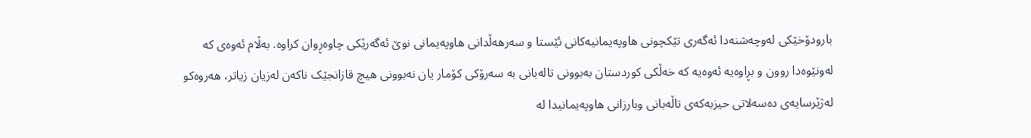بارودۆخێکی له‌وچه‌شنه‌دا ئه‌گه‌ری تێکچونی هاوپه‌یمانیه‌کانی ئێستا و سه‌رهه‌ڵدانی هاوپه‌یمانی نوێ‌‌ ئه‌گه‌رێکی چاوه‌ڕوان کراوه‌. به‌ڵام ئه‌وه‌ی که‌ له‌ونێوه‌دا روون و بڕاوه‌یه‌ ئه‌وه‌یه‌ که‌ خه‌ڵکی کوردستان به‌بوونی تاله‌بانی به‌ سه‌رۆکی کۆمار یان نه‌بوونی هیچ قازانجێک ناکه‌ن له‌زیان زیاتر، هه‌روه‌کو له‌ژێرسایه‌ی ده‌سه‌لاتی حیزبه‌که‌ی تاڵه‌بانی وبارزانی هاوپه‌یمانیدا له‌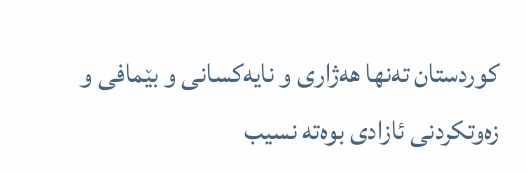کوردستان ته‌نها هه‌ژاری و نایه‌کسانی و بێمافی و زه‌وتکردنی ئازادی بوه‌ته‌ نسیب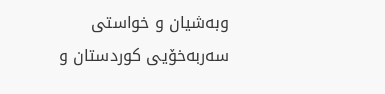وبه‌شیان و خواستی سه‌ربه‌خۆیی کوردستان و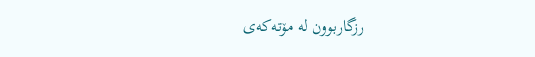رزگاربوون له‌ مۆته‌که‌ی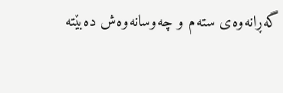گه‌ڕانه‌وه‌ی سته‌م و چه‌وسانه‌وه‌ش ده‌بێته‌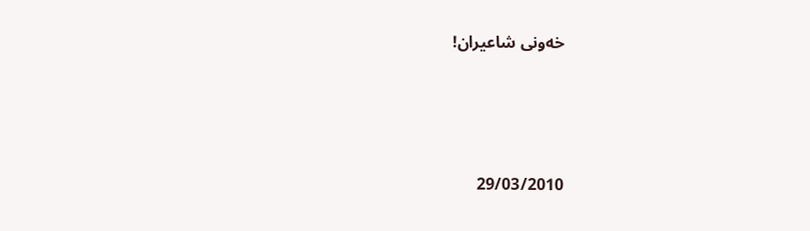خه‌ونی شاعیران!





29/03/2010